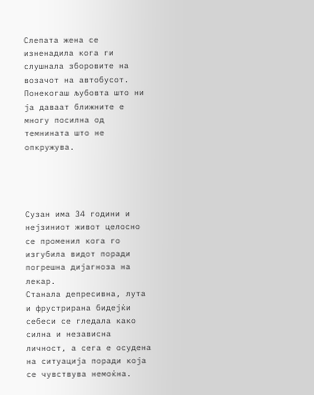Слепата жена се изненадила кога ги слушнала зборовите на возачот на автобусот. Понекогаш љубовта што ни ја даваат ближните е многу посилна од темнината што не опкружува.




Сузан има 34 години и нејзиниот живот целосно се променил кога го изгубила видот поради погрешна дијагноза на лекар.
Станала депресивна, лута и фрустрирана бидејќи себеси се гледала како силна и независна личност, а сега е осудена на ситуација поради која се чувствува немоќна.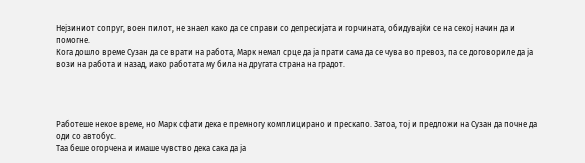Нејзиниот сопруг, воен пилот, не знаел како да се справи со депресијата и горчината, обидувајќи се на секој начин да и помогне.
Кога дошло време Сузан да се врати на работа, Марк немал срце да ја прати сама да се чува во превоз, па се договориле да ја вози на работа и назад, иако работата му била на другата страна на градот.




Работеше некое време, но Марк сфати дека е премногу комплицирано и прескапо. Затоа, тој и предложи на Сузан да почне да оди со автобус.
Таа беше огорчена и имаше чувство дека сака да ја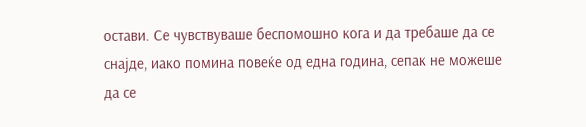остави. Се чувствуваше беспомошно кога и да требаше да се снајде, иако помина повеќе од една година, сепак не можеше да се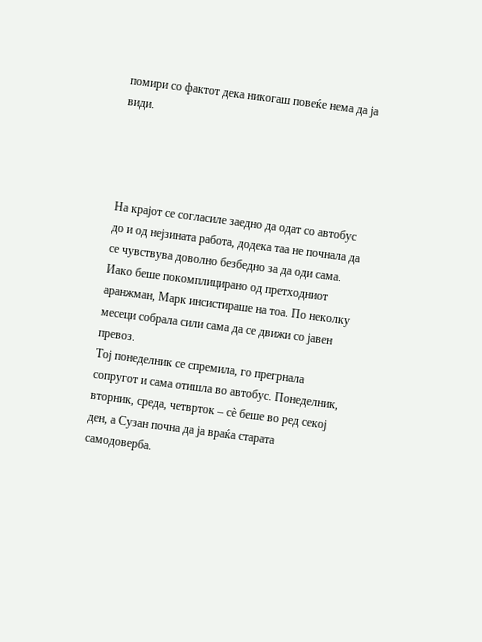помири со фактот дека никогаш повеќе нема да ја види.




На крајот се согласиле заедно да одат со автобус до и од нејзината работа, додека таа не почнала да се чувствува доволно безбедно за да оди сама. Иако беше покомплицирано од претходниот аранжман, Марк инсистираше на тоа. По неколку месеци собрала сили сама да се движи со јавен превоз.
Тој понеделник се спремила, го прегрнала сопругот и сама отишла во автобус. Понеделник, вторник, среда, четврток – сè беше во ред секој ден, а Сузан почна да ја враќа старата самодоверба.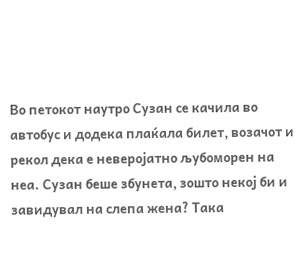Во петокот наутро Сузан се качила во автобус и додека плаќала билет, возачот и рекол дека е неверојатно љубоморен на неа. Сузан беше збунета, зошто некој би и завидувал на слепа жена? Така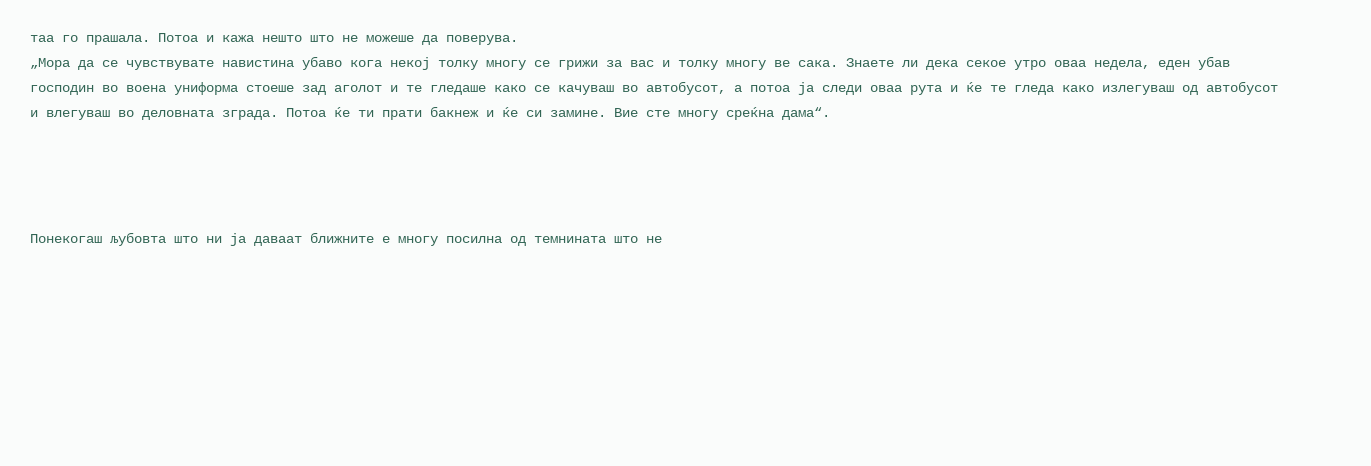таа го прашала. Потоа и кажа нешто што не можеше да поверува.
„Мора да се чувствувате навистина убаво кога некој толку многу се грижи за вас и толку многу ве сака. Знаете ли дека секое утро оваа недела, еден убав господин во воена униформа стоеше зад аголот и те гледаше како се качуваш во автобусот, а потоа ја следи оваа рута и ќе те гледа како излегуваш од автобусот и влегуваш во деловната зграда. Потоа ќе ти прати бакнеж и ќе си замине. Вие сте многу среќна дама“.




Понекогаш љубовта што ни ја даваат ближните е многу посилна од темнината што не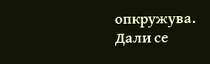опкружува.
Дали се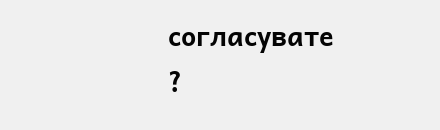согласувате ?